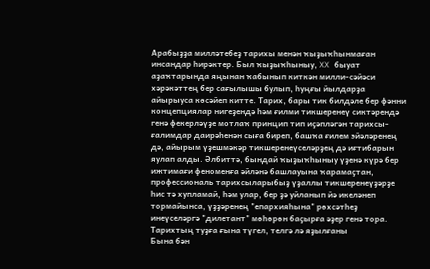Арабыҙҙа милләтебеҙ тарихы менән ҡыҙыҡһынмаған инсандар һирәктер. Был ҡыҙыҡһыныу, XX быуат аҙаҡтарында яңынан ҡабынып киткән милли-сәйәси хәрәкәттең бер сағылышы булып, һуңғы йылдарҙа айырыуса көсәйеп китте. Тарих, бары тик билдәле бер фәнни концепциялар нигеҙендә һәм ғилми тикшеренеү сиктәрендә генә фекерләүҙе мотлаҡ принцип тип иҫәпләгән тарихсы-ғалимдар даирәһенән сыға биреп, башҡа ғилем эйәләренең дә, айырым үҙешмәкәр тикшеренеүселәрҙең дә иғтибарын яулап алды. Әлбиттә, бындай ҡыҙыҡһыныу үҙенә күрә бер ижтимағи феноменға әйләнә башлауына ҡарамаҫтан, профессиональ тарихсыларыбыҙ үҙаллы тикшеренеүҙәрҙе һис тә хупламай, һәм улар, бер ҙә уйланып йә икеләнеп тормайынса, үҙҙәренең "епархияһына" рөхсәтһеҙ инеүселәргә "дилетант" мөһөрөн баҫырға әҙер генә тора.
Тарихтың туҙға ғына түгел, телгә лә яҙылғаны
Бына бән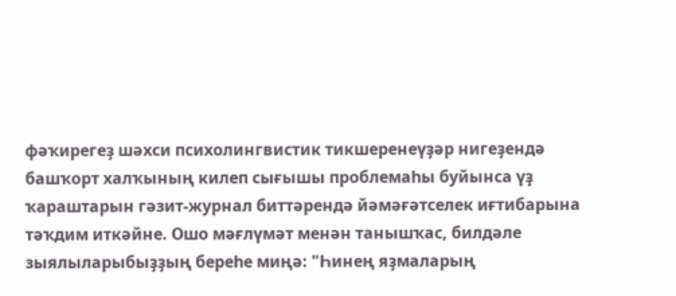фәҡирегеҙ шәхси психолингвистик тикшеренеүҙәр нигеҙендә башҡорт халҡының килеп сығышы проблемаһы буйынса үҙ ҡараштарын гәзит-журнал биттәрендә йәмәғәтселек иғтибарына тәҡдим иткәйне. Ошо мәғлүмәт менән танышҡас, билдәле зыялыларыбыҙҙың береһе миңә: "Һинең яҙмаларың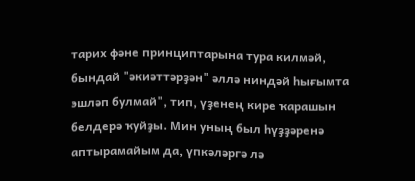тарих фәне принциптарына тура килмәй, бындай "әкиәттәрҙән" әллә ниндәй һығымта эшләп булмай", тип, үҙенең кире ҡарашын белдерә ҡуйҙы. Мин уның был һүҙҙәренә аптырамайым да, үпкәләргә лә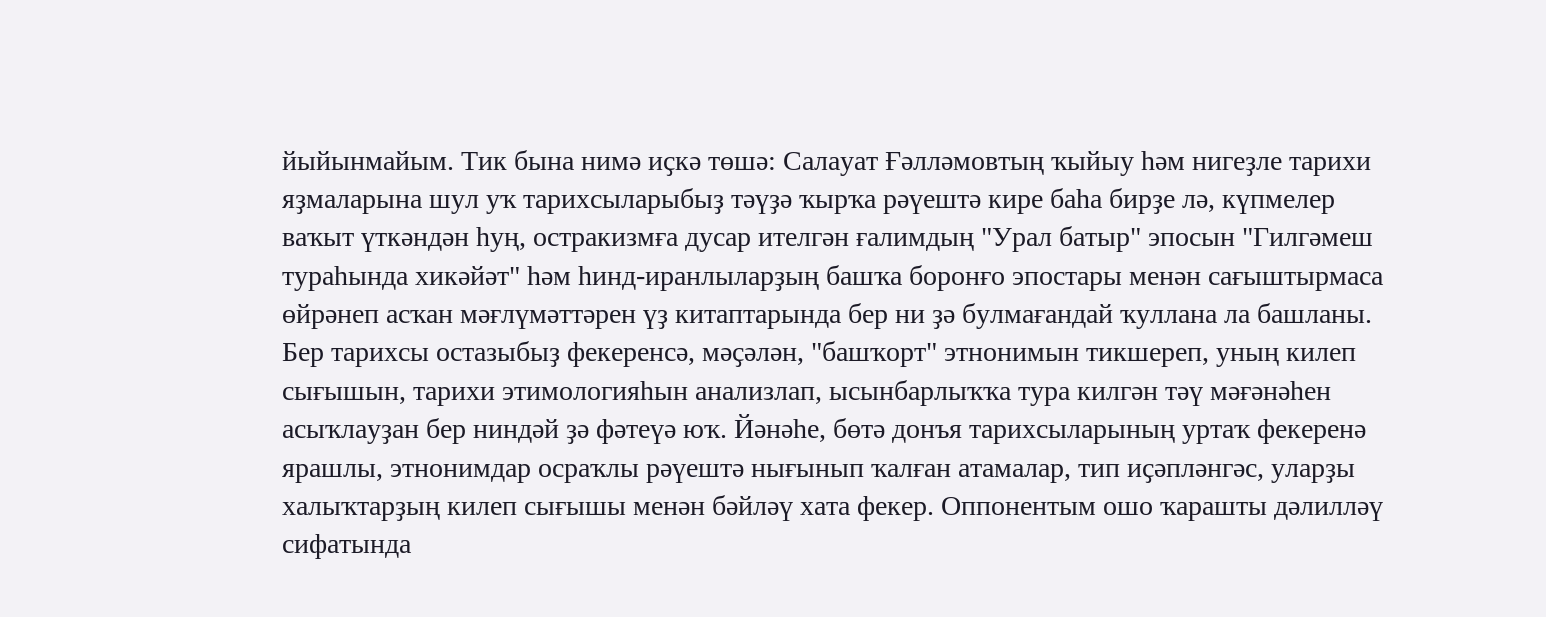йыйынмайым. Тик бына нимә иҫкә төшә: Салауат Ғәлләмовтың ҡыйыу һәм нигеҙле тарихи яҙмаларына шул уҡ тарихсыларыбыҙ тәүҙә ҡырҡа рәүештә кире баһа бирҙе лә, күпмелер ваҡыт үткәндән һуң, остракизмға дусар ителгән ғалимдың "Урал батыр" эпосын "Гилгәмеш тураһында хикәйәт" һәм һинд-иранлыларҙың башҡа боронғо эпостары менән сағыштырмаса өйрәнеп асҡан мәғлүмәттәрен үҙ китаптарында бер ни ҙә булмағандай ҡуллана ла башланы.
Бер тарихсы остазыбыҙ фекеренсә, мәҫәлән, "башҡорт" этнонимын тикшереп, уның килеп сығышын, тарихи этимологияһын анализлап, ысынбарлыҡҡа тура килгән тәү мәғәнәһен асыҡлауҙан бер ниндәй ҙә фәтеүә юҡ. Йәнәһе, бөтә донъя тарихсыларының уртаҡ фекеренә ярашлы, этнонимдар осраҡлы рәүештә нығынып ҡалған атамалар, тип иҫәпләнгәс, уларҙы халыҡтарҙың килеп сығышы менән бәйләү хата фекер. Оппонентым ошо ҡарашты дәлилләү сифатында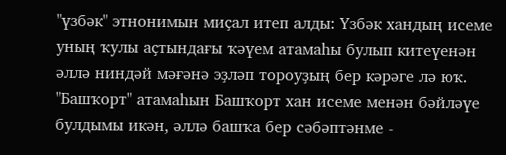"үзбәк" этнонимын миҫал итеп алды: Үзбәк хандың исеме уның ҡулы аҫтындағы ҡәүем атамаһы булып китеүенән әллә ниндәй мәғәнә эҙләп тороуҙың бер кәрәге лә юҡ. "Башҡорт" атамаһын Башҡорт хан исеме менән бәйләүе булдымы икән, әллә башҡа бер сәбәптәнме -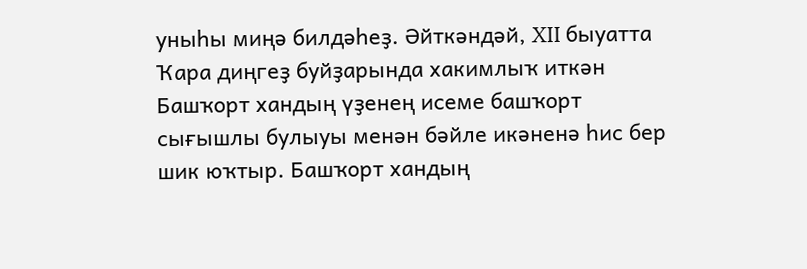уныһы миңә билдәһеҙ. Әйткәндәй, XII быуатта Ҡара диңгеҙ буйҙарында хакимлыҡ иткән Башҡорт хандың үҙенең исеме башҡорт сығышлы булыуы менән бәйле икәненә һис бер шик юҡтыр. Башҡорт хандың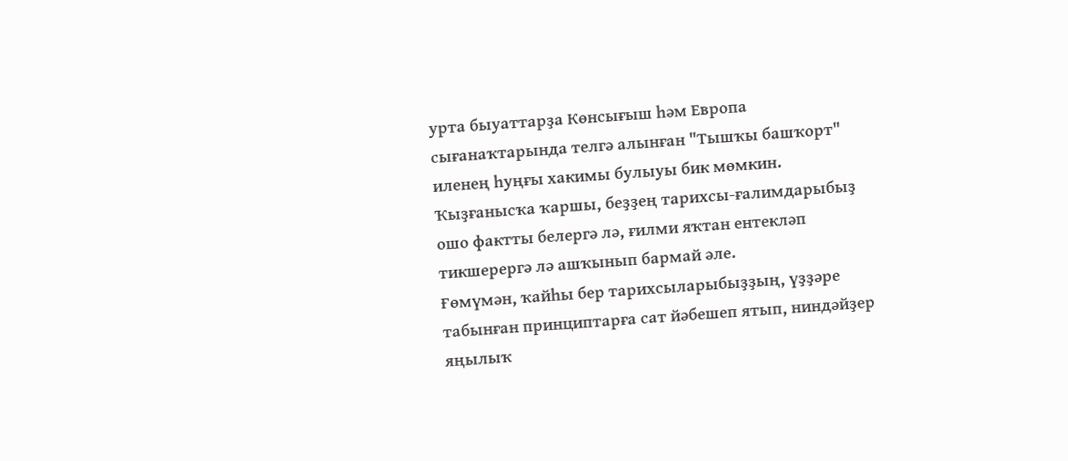урта быуаттарҙа Көнсығыш һәм Европа сығанаҡтарында телгә алынған "Тышҡы башҡорт" иленең һуңғы хакимы булыуы бик мөмкин. Ҡыҙғанысҡа ҡаршы, беҙҙең тарихсы-ғалимдарыбыҙ ошо фактты белергә лә, ғилми яҡтан ентекләп тикшерергә лә ашҡынып бармай әле.
Ғөмүмән, ҡайһы бер тарихсыларыбыҙҙың, үҙҙәре табынған принциптарға сат йәбешеп ятып, ниндәйҙер яңылыҡ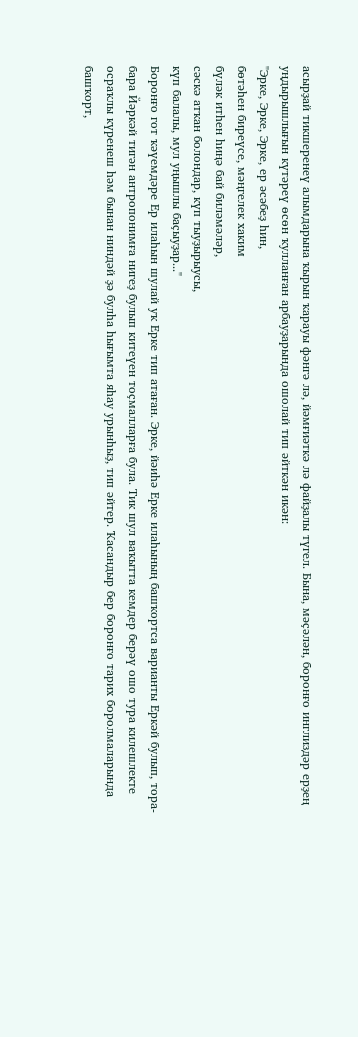асырҙай тикшеренеү алымдарына ҡырын ҡарауы фәнгә лә, йәмғиәткә лә файҙалы түгел. Бына, мәҫәлән, боронғо инглиздәр ерҙең уңдырышлығын күтәреү өсөн ҡулланған арбауҙарында ошолай тип әйткән икән:
"Эрке, Эрке, Эрке, ер әсәбеҙ һин,
бөтәһен биреүсе, мәңгелек хаким
бүләк итһен һиңә бай биләмәләр,
сәскә атҡан болондар, күп тыуҙырыусы,
күп балалы, мул уңышлы баҫыуҙар..."
Боронғо гот ҡәүемдәре Ер илаһын шулай уҡ Ерке тип атаған. Эрке, йәиһә Ерке илаһының башҡортса варианты Еркәй булып, тора-бара Йәркәй тигән антропонимға нигеҙ булып китеүен тоҫмалларға була. Тик шул ваҡытта кемдер берәү ошо тура килешлекте осраҡлы күренеш һәм бынан ниндәй ҙә булһа һығымта яһау урынһыҙ, тип әйтер. Ҡасандыр бер боронғо тарих боролмаларында башҡорт,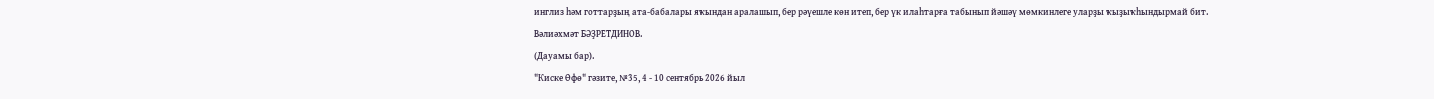инглиз һәм готтарҙың ата-бабалары яҡындан аралашып, бер рәүешле көн итеп, бер үк илаһтарға табынып йәшәү мөмкинлеге уларҙы ҡыҙыҡһындырмай бит.
Вәлиәхмәт БӘҘРЕТДИНОВ.
(Дауамы бар).
"Киске Өфө" гәзите, №35, 4 - 10 сентябрь 2026 йыл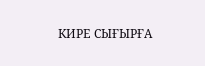КИРЕ СЫҒЫРҒА